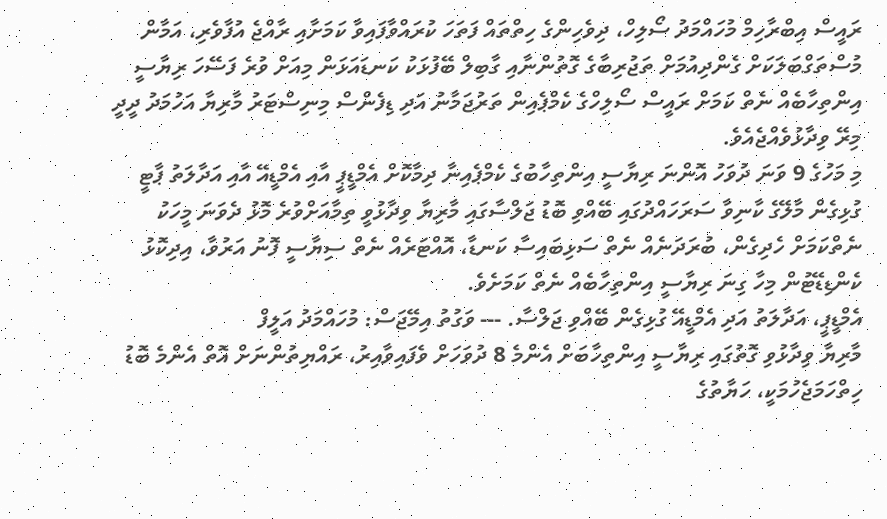ރައީސް އިބްރާހިމް މުހައްމަދު ސޯލިހް، ދިވެހިންގެ ހިތްތައް ފަތަހަ ކުރައްވާފައިވާ ކަމަށާއި ރާއްޖެ އުފާވެރި، އަމާން މުސްތަގްބަލަކަށް ގެންދިއުމަށް ތަޖުރިބާގެ ގޮތުންނާއި ގާބިލް ބޭފުޅަކު ކަނޑައަޅަން މިއަށް ވުރެ ފަސޭހަ ރިޔާސީ އިންތިހާބެއް ނެތް ކަމަށް ރައީސް ސޯލިހްގެ ކެމްޕެއިން ތަރުޖަމާނު އަދި ޑިފެންސް މިނިސްޓަރު މާރިޔާ އަހުމަދު ދީދީ މިރޭ ވިދާޅުވެއްޖެއެވެ.
މި މަހުގެ 9 ވަނަ ދުވަހު އޮންނަ ރިޔާސީ އިންތިހާބުގެ ކެމްޕެއިނާ ދިމާކޮށް އެމްޑީޕީ އާއި އެމްޑީއޭ އާއި އަދާލަތު ޕާޓީ ގުޅިގެން މާލޭގެ ކާނިވާ ސަރަހައްދުގައި ބޭއްވި ބޮޑު ޖަލްސާގައި މާރިޔާ ވިދާޅުވީ ތިމާއަށްވުރެ މޮޅު ދެވަނަ މީހަކު ނެތްކަމަށް ހެދިގެން، ބުރަދަނެއް ނެތް ސަޅިބައިސާ ކަނޑާ، އޮއްޓަރެއް ނެތް ސިޔާސީ ފޮނު އަރުވާ، އިދިކޮޅު ކެންޑިޑޭޓުން މިހާ ގިނަ ރިޔާސީ އިންތިހާބެއް ނެތް ކަމަށެވެ.
އެމްޑީޕީ، އަދާލަތު އަދި އެމްޑީއޭ ގުޅިގެން ބޭއްވި ޖަލްސާ. --- ވަގުތު އިމޭޖަސް: މުހައްމަދު އަލީފް
މާރިޔާ ވިދާޅުވި ގޮތުގައި ރިޔާސީ އިންތިހާބަށް އެންމެ 8 ދުވަހަށް ވެފައިވާއިރު، ރައްޔިތުންނަށް އޮތް އެންމެ ބޮޑު ހިތްހަމަޖެހުމަކީ، ހަޔާތުގެ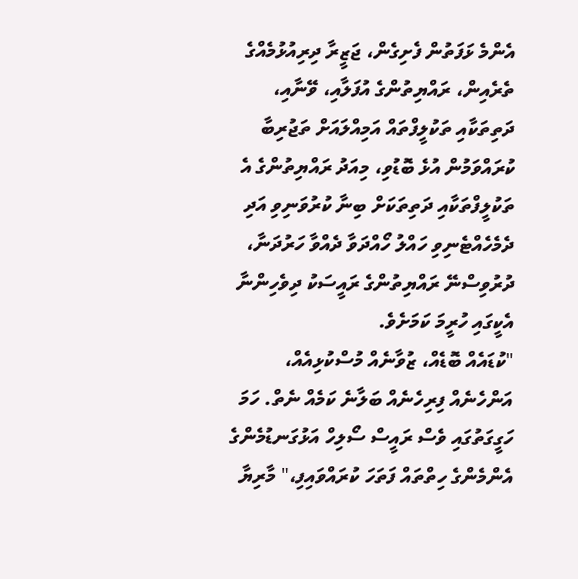އެންމެ ޅަފަތުން ފެށިގެން، ޖަޒީރާ ދިރިއުޅުމެއްގެ ތެރެއިން، ރައްޔިތުންގެ އުފަލާއި، ވޭނާއި، ދަތިތަކާއި ތަކުލީފްތައް އަމިއްލައަށް ތަޖުރިބާ ކުރައްވަމުން އުޅެ ބޮޑުވި، މިއަދު ރައްޔިތުންގެ އެ ތަކުލީފްތަކާއި ދަތިތަކަށް ބިނާ ކުރުވަނިވި އަދި ދެމެހެއްޓެނިވި ހައްލު ހޯއްދަވާ ދެއްވާ ހަރުދަނާ، ދުރުވިސްނޭ ރައްޔިތުންގެ ރައީސަކު ދިވެހިންނާ އެކީގައި ހުރީމަ ކަމަށެވެ.
"ކުޑައެއް ބޮޑެއް، ޒުވާނެއް މުސްކުޅިއެއް، އަންހެނެއް ފިރިހެނެއް ބަލާނެ ކަމެއް ނެތް. ހަމަ ހަގީގަތުގައި ވެސް ރައީސް ސޯލިހް އަޅުގަނޑުމެންގެ އެންމެންގެ ހިތްތައް ފަތަހަ ކުރައްވައިފި،" މާރިޔާ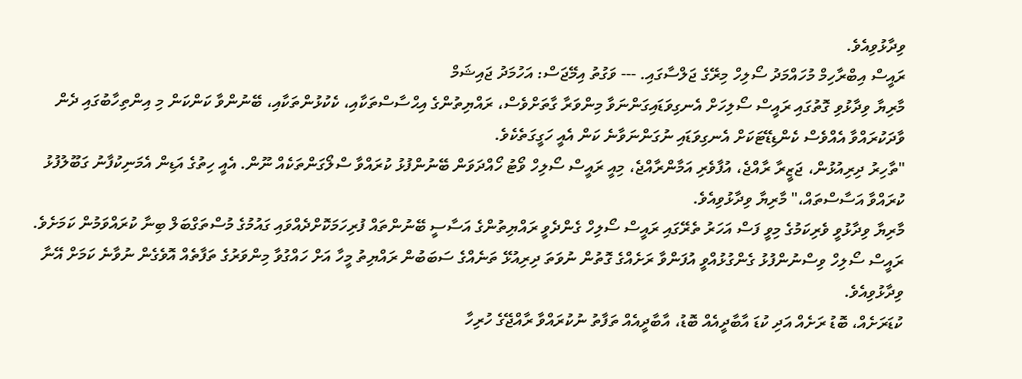ވިދާޅުވިއެވެ.
ރައީސް އިބްރާހިމް މުހައްމަދު ސޯލިހް މިރޭގެ ޖަލްސާގައި. --- ވަގުތު އިމޭޖަސް: އަހުމަދު ޖައިޝަމް
މާރިޔާ ވިދާޅުވި ގޮތުގައި ރައީސް ސޯލިހަށް އެނގިވަޑައިގަންނަވާ މިންވަރާ ގާތަށްވެސް، ރައްޔިތުންގެ އިޙްސާސްތަކާއި، ކެކުޅުންތަކާއި، ބޭނުންވާ ކަންކަން މި އިންތިހާބުގައި ދެން ވާދަކުރައްވާ އެއްވެސް ކެންޑިޑޭޓަކަށް އެނގިވަޑައި ނުގަންނަވާނެ ކަން އެއީ ހަގީގަތެކެވެ.
"ތާހިރު ދިރިއުޅުން، ޖަޒީރާ ރާއްޖެ، އުފާވެރި އަމާންރާއްޖެ، މިއީ ރައީސް ސޯލިހް ވޯޓު ހޯއްދަވަން ބޭނުންފުޅު ކުރައްވާ ސްލޯގަންތަކެއް ނޫން. އެއީ ހިތުގެ އަޑިން އެމަނިކުފާނު ގަބޫލުފުޅު ކުރައްވާ އަސާސްތައް،" މާރިޔާ ވިދާޅުވިއެވެ.
މާރިޔާ ވިދާޅުވީ ވެރިކަމުގެ މިވީ ފަސް އަހަރު ތެރޭގައި ރައީސް ސޯލިހް ގެންދެވީ ރައްޔިތުންގެ އަސާސީ ބޭނުންތައް ފުރިހަމަކޮށްދެއްވައި ގައުމުގެ މުސްތަގްބަލް ބިނާ ކުރައްވަމުން ކަމަށެވެ. ރައީސް ސޯލިހް ވިސްނުންފުޅު ގެންގުޅުއްވީ އުފަންވާ ރަށެއްގެ ގޮތުން ނުވަތަ ދިރިއުޅޭ ތަނެއްގެ ސަބަބުން ރައްޔިތު މީހާ އަށް ހައްގުވާ މިންވަރުގެ ތަފާތެއް އޮވެގެން ނުވާނެ ކަމަށް އޭނާ ވިދާޅުވިއެވެ.
ކުޑަރަށެއް، ބޮޑު ރަށެއް އަދި ކުޑަ އާބާދީއެއް ބޮޑު، އާބާދީއެއް ތަފާތު ނުކުރައްވާ ރާއްޖޭގެ ހުރިހާ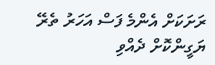ރަށަކަށް އެންމެ ފަސް އަހަރު ތެރޭ ޔަގީންކޮށް ދެއްވި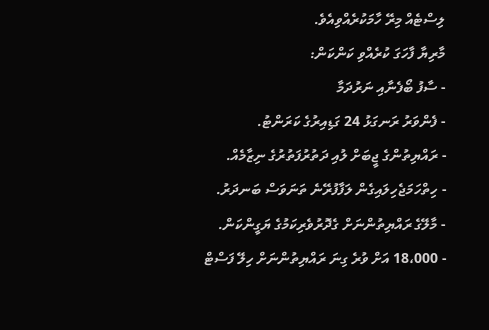ލިސްޓެއް މިރޭ ހާމަކުރެއްވިއެވެ.
މާރިޔާ ފާހަގަ ކުރެއްވި ކަންކަން:
- ސާފު ބޯފެނާއި ނަރުދަމާ
- ފެންވަރު ރަނގަޅު 24 ގަޑިއިރުގެ ކަރަންޓު.
- ރައްޔިތުންގެ ޖީބަށް ލުއި ދަތުރުފަތުރުގެ ނިޒާމެއް.
- ހިތްހަމަޖެހިލައިގެން ލަފާފުރޭނެ ތަނަވަސް ބަނދަރު.
- މާލޭގެ ރައްޔިތުންނަށް ގެދޮރުވެރިކަމުގެ ޔަގީންކަން.
- 18،000 އަށް ވުރެ ގިނަ ރައްޔިތުންނަށް ހިލޭ ފަސްޓް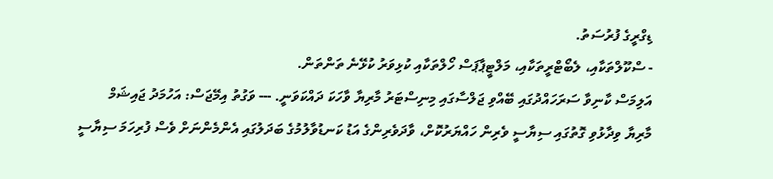ޑިގްރީގެ ފުރުސަތު.
- ސްކޫލްތަކާއި، ލެބޯޓްރީތަކާއި، މަލްޓީޕާޕަސް ހޯލްތަކާއި ކުޅިވަރު ކުޅޭނެ ތަންތަން.
އަލިމަސް ކާނިވާ ސަރަހައްދުގައި ބޭއްވި ޖަލްސާގައި މިނިސްޓަރު މާރިޔާ ވާހަކަ ދައްކަވަނީ. --- ވަގުތު އިމޭޖަސް: އަހުމަދު ޖައިޝަމް
މާރިޔާ ވިދާޅުވި ގޮތުގައި ސިޔާސީ ވެރިން ހައްޔަރުކޮށް، ވާދަވެރިންގެ އަޑު ކަނޑުވާލުމުގެ ބަދަލުގައި އެންމެންނަށް ވެސް ފުރިހަމަ ސިޔާސީ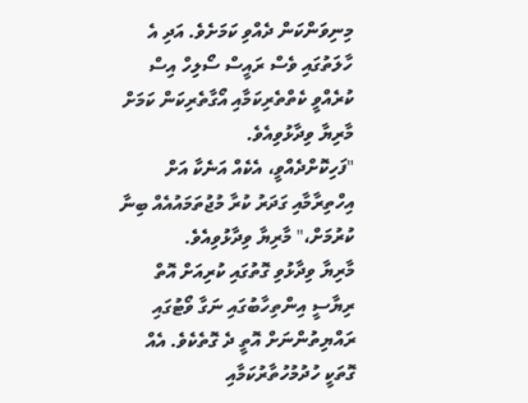މިނިވަންކަން ދެއްވި ކަމަށެވެ. އަދި އެ ހާލަތުގައި ވެސް ރައީސް ސޯލިހް އިސް ކުރެއްވީ ކެތްތެރިކަމާއި އޯގާތެރިކަން ކަމަށް މާރިޔާ ވިދާޅުވިއެވެ.
"ފަހިކޮށްދެއްވީ، އެކެއް އަނެކާ އަށް އިހްތިރާމާއި ގަދަރު ކުރާ މުޖުތަމައުއެއް ބިނާ ކުރުމަށް،" މާރިޔާ ވިދާޅުވިއެވެ.
މާރިޔާ ވިދާޅުވި ގޮތުގައި ކުރިއަށް އޮތް ރިޔާސީ އިންތިހާބުގައި ނަގާ ވޯޓުގައި ރައްޔިތުންނަށް އޮތީ ދެ ގޮތެކެވެ. އެއް ގޮތަކީ ހުދުމުހުތާރުކަމާއި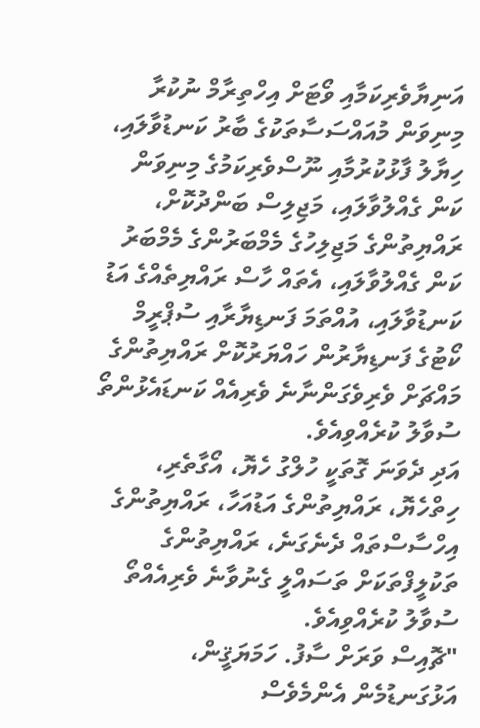އަނިޔާވެރިކަމާއި ވޯޓަށް އިހްތިރާމް ނުކުރާ މިނިވަން މުއައްސަސާތަކުގެ ބާރު ކަނޑުވާލައި، ހިޔާލު ފާޅުކުރުމާއި ނޫސްވެރިކަމުގެ މިނިވަން ކަން ގެއްލުވާލައި، މަޖިލިސް ބަންދުކޮށް، ރައްޔިތުންގެ މަޖިލިހުގެ މެމްބަރުންގެ މެމްބަރު ކަން ގެއްލުވާލައި، އެތައް ހާސް ރައްޔިތެއްގެ އަޑު ކަނޑުވާލައި، އުއްތަމަ ފަނޑިޔާރާއި ސުޕްރީމް ކޯޓުގެ ފަނޑިޔާރުން ހައްޔަރުކޮށް ރައްޔިތުންގެ މައްޗަށް ވެރިވެގަންނާނެ ވެރިއެއް ކަނޑައެޅުންތޯ ސުވާލު ކުރެއްވިއެވެ.
އަދި ދެވަނަ ގޮތަކީ ހުލްގު ހެޔޮ، އޯގާތެރި، ހިތްހެޔޮ، ރައްޔިތުންގެ އަޑުއަހާ، ރައްޔިތުންގެ އިހްސާސްތައް ދެނެގަނެ، ރައްޔިތުންގެ ތަކުލީފްތަކަށް ތަސައްލީ ގެނުވާނެ ވެރިއެއްތޯ ސުވާލު ކުރެއްވިއެވެ.
"ޗޮއިސް ވަރަށް ސާފު. ހަމަޔަޤީން، އަޅުގަނޑުމެން އެންމެވެސް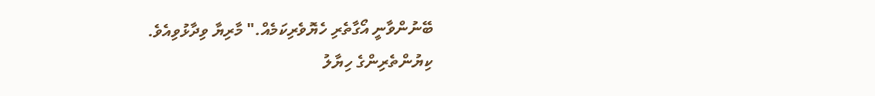ބޭނުންވާނީ އޯގާތެރި ހެޔޮވެރިކަމެއް." މާރިޔާ ވިދާޅުވިއެވެ.
ކިޔުންތެރިންގެ ހިޔާލު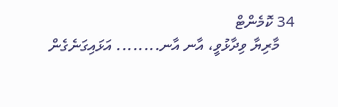34 ކޮމެންޓް
    މާރިޔާ ވިދާޅުވީ، އާނ އާނ........ އަޅައިގަނެގެން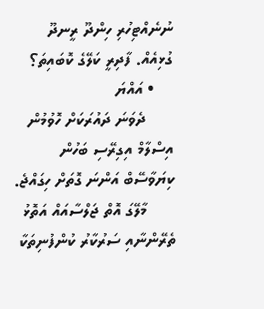ނުނެއްޓިހުރި ހިންދޫ ރީނދޫ ގުޅިއެއް. ފާދިރީ ކަލޭގެ ކޮބައިތަ؟
    • އައްޔަ
      ދެވަނަ ދައުރަކަށް ހޮވުމުން އިސްލާމް އިގިރޭސި ބަހުން ކިޔަވާސޭބް އަންނަ ގޮތަށް ހިގައްޖެ.
      މާލޭގަ އޮތް ޖަލްސާއައް އަތޮޅު ތެރޭންނާއި ސަރުކާރު ކުންފުނިތަކާ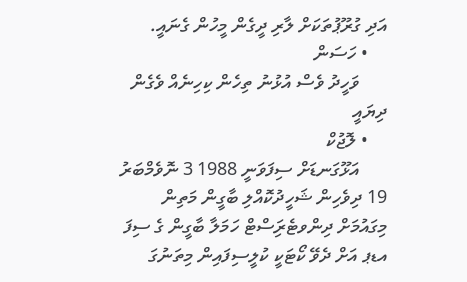އަދި ގުރޫޕުތަކަށް ލާރި ދީގެން މީހުން ގެނައީ.
    • ހަސަން
      ވަހީދު ވެސް އުޅުނު ތިހެން ކިހިނެއް ވެގެން ދިޔައީ
    • ލޮޖުކް
      އަޅޫގަނޑަށް ސިފަވަނީ 1988 3 ނޮވެމްބަރު 19 ދިވެހިން ޝަހީދުކޮއްލި ބާގީން މަތިން މިގައުމަށް ދިންވޓެރަިސްޓް ހަމަލާ ބާގީން ގެ ސިފަ އޑޕ އަށް ދެވޭ ކޯޓަކީ ކުލީސިފައިން މިތަނުގަ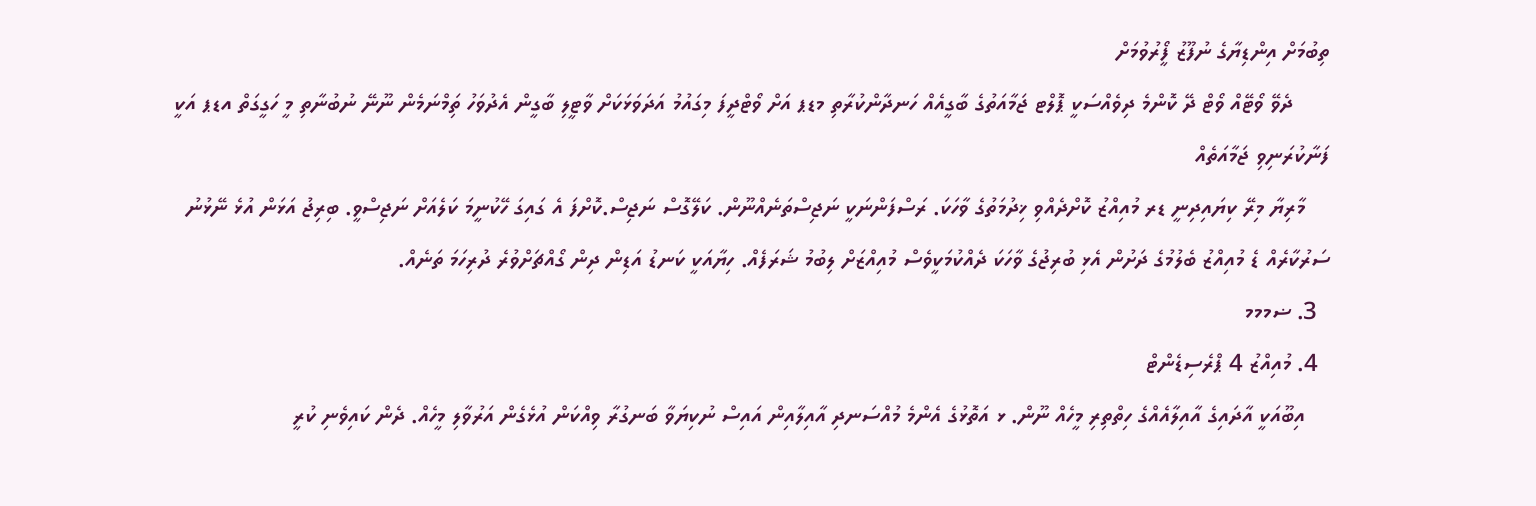ތިބުމަށް އިންޑިޔާގެ ނުފޫޒު ފީޯރުވުމަށް
      ދެވޭ ވޯޓޭއް ވޯޓް ދޭ ކޮންމެ ދިވެއްސަކީ ޕޮލްޓ ޖަމާއަތުގެ ބާގީއެއް ހަނދާންކުރާތި މޑޕ އަށް ވޯޓްދީފަ މިގައުމު އަދަވަޅަކަށް ވާޓީލި ބާގީން އެދުވަހު ތިަމްނަމެން ނޫނޭ ނުބުނާތި މީ ހަގީގަތް އޑޕ އަކީ ފަނާކުރަނިވި ޖަމާއަތެއް
    މާރިޔާ މިރޭ ކިޔައިދިނީ ޑރ މުއިއްޒު ކޮށްދެއްވި ޚިދުމަތުގެ ވާހަކަ. ރަސްފަންނަކީ ނަޖިސްތަނެއްނޫން. ކަލޭގޮސް ނަޖިސް.ކޮށްފަ އެ ގައިގަ ހޭކުނީމަ ކަލެއަށް ނަޖިސްވީ. ބިރިޖު އަޅަން އުޅެ ނޭޅުނު ސަރުކާރެއް ޑެ މުއިއްޒު ބެލުމުގެ ދަށުން އެޅި ބުރިޖުގެ ވާހަކަ ދެއްކުމަކީވެސް މުއިއްޒަށް ލިބުމު ޝަރަފެއް. ހިޔާއަކީ ކަނޑު އަޑިން ދިން ގޯއްޗަށްވުރެ ދުރިހަމަ ތަނެއް.
  3. ޟމމމ
  4. މުއިއްޒު 4 ޕްރެސިޑެންޓް
    އިބޫއަކީ އާދައިގެ އާއިލާއެއްގެ ހިތްތިރި މީހެއް ނޫން. ޅ އަތޮޅުގެ އެންމެ މުއްސަނދި އާއިލާއިން އައިސް ނުކިޔަވާ ބަނގުރާ ވިއްކަން އުޅެގެން އަރުވާލި މީހެއް. ދެން ކައިވެނި ކުރީ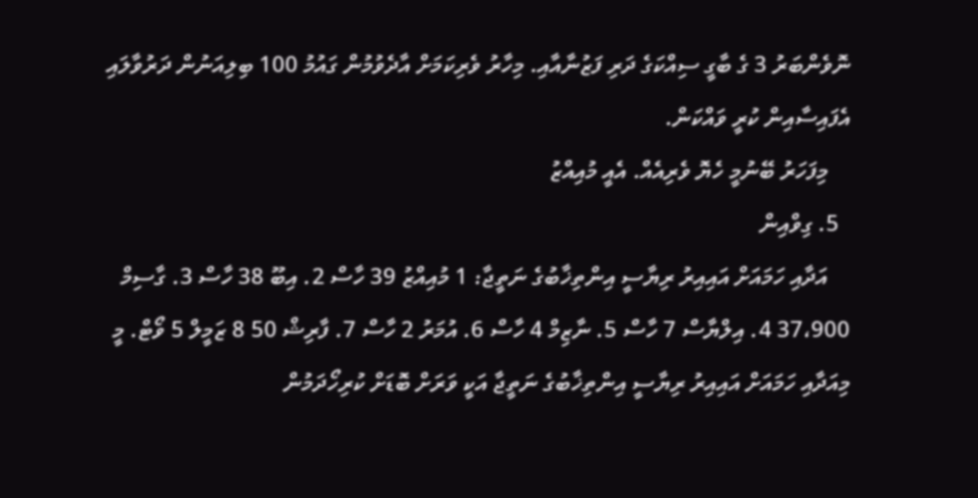ނޮވެންބަރު 3 ގެ ބާގީ ސިއްކަގެ ދަރި ފަޒުނާއާއި. މިހާރު ވެރިކަމަށް އާދެވުމުން ގައުމު 100 ބިލިއަނުން ދަރުވާލައި އެފައިސާއިން ކުރީ ވައްކަން.
    މިފަހަރު ބޭނުމީ ހެޔޮ ވެރިއެއް. އެއީ މުއިއްޒު
  5. ގިވްއިން
    އަދާއި ހަމައަށް އައިއިރު ރިޔާސީ އިންތިޚާބުގެ ނަތީޖާ: 1 މުއިއްޒު 39 ހާސް 2. އިބޫ 38 ހާސް 3. ގާސިމް 37،900 4. އިލްޔާސް 7 ހާސް 5. ނާޒިމް 4 ހާސް 6. އުމަރު 2 ހާސް 7. ފާރިޝް 50 8 ޒަމީލް 5 ވޯޓް. މީ މިއަދާއި ހަމައަށް އައިއިރު ރިޔާސީ އިންތިޚާބުގެ ނަތީޖާ އަކީ ވަރަށް ބޮޑަށް ކުރިހޯދަމުން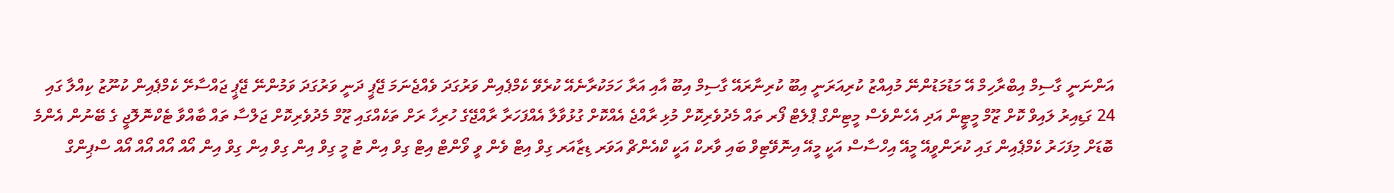އަންނަނީ ގާސިމް އިބްރާހިމް އޭ މަޑުމަޑުންނޭ މުއިއްޒު ކުރިއަރަނީ އިބޫ ކުރިނާރައޭ ގާސިމް އިބޫ އާއި އަރާ ހަމަކުރާނެއޭ ކުރެވޭ ކެމްޕެއިން ވަރުގަދަ ވެއްޖެނަމަ ޖޭޕީ ދަނީ ވަރުގަދަ ވަމުންނޭ ޖޭޕީ ޖައްސާށޭ ކެމްޕެއިން ކުނޫޒު ކިއްލާ ގައި 24 ގަޑިއިރު ލައިވް ކޮށް ޒޫމް މީޓީން އަދި އެހެންވެސް މީޓިންގް ޕްލެޓް ފޯރ ތައް މެދުވެރިކޮށް މުޅި ރާއްޖެ އެއްކޮށް ގުޅުވާލާ އެއްފަހަރާ ރާއްޖޭގެ ހުރިހާ ރަށް ތަކެއްގައި ޒޫމް މެދުވެރިކޮށް ޖަލްސާ ތައް ބާއްވާ ޓެކްނޮލޮޖީ ގެ ބޭނުން އެންމެ ބޮޑަށް މިފަހަރު ކެމްޕެއިން ގައި ކުރަންވީއޭ މީއޭ އިހްސާސް އަކީ މީއޭ އިނޮވޭޓިވް ބައި ވާރކް އަކީ ކްއެންޗް އަވަރ ޑިޒާއަރ ގިވް އިޓް ވެން ވީ ވޯންޓް އިޓް ގިވް އިން ޓު މީ ގިވް އިން ގިވް އިން ގިވް އިން އޯއް އޯއް އޯއް އޯއް ސްޕިންގް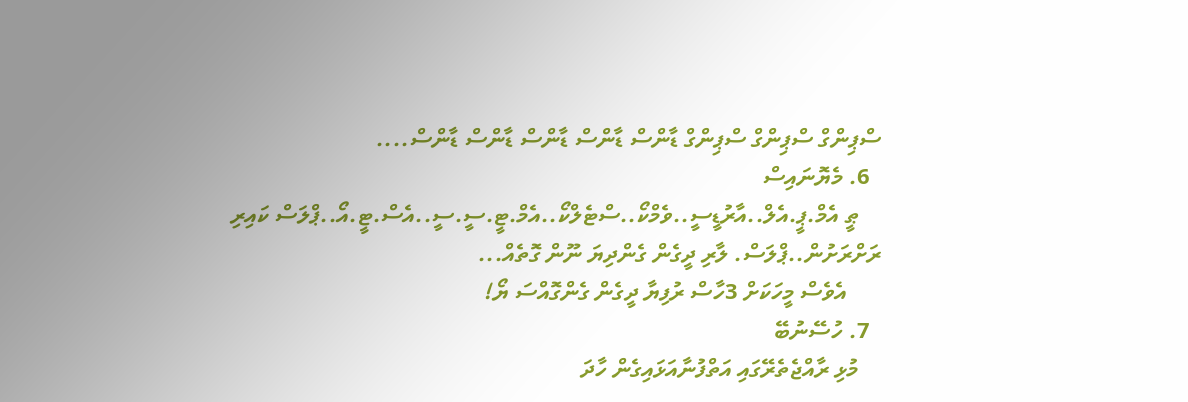ސްޕިންގް ސްޕިންގް ސްޕިންގް ޑާންސް ޑާންސް ޑާންސް ޑާންސް ޑާންސް....
  6. މެޔޮނައިސް
    ޠީ އެމް.ޕީ.އެލް..އާރުޑީސީ..ވެމްކޯ..ސްޓެލްކޯ..އެމް.ޓީ.ސީ.ސީ..އެސް.ޓީ.އޯ..ޕްލަސް ކައިރި ރަށްރަށުން..ޕްލަސް. ލާރި ދީގެން ގެންދިޔަ ނޫން ގޮތެއް...
      އެވެސް މީހަކަށް 3ހާސް ރުފިޔާ ދީގެން ގެންގޮއްސަ ޔޯ!
  7. ހުސޭނުބޭ
    މުޅި ރާއްޖެތެރޭގައި އަތްފުނާއަޅައިގެން ހާދަ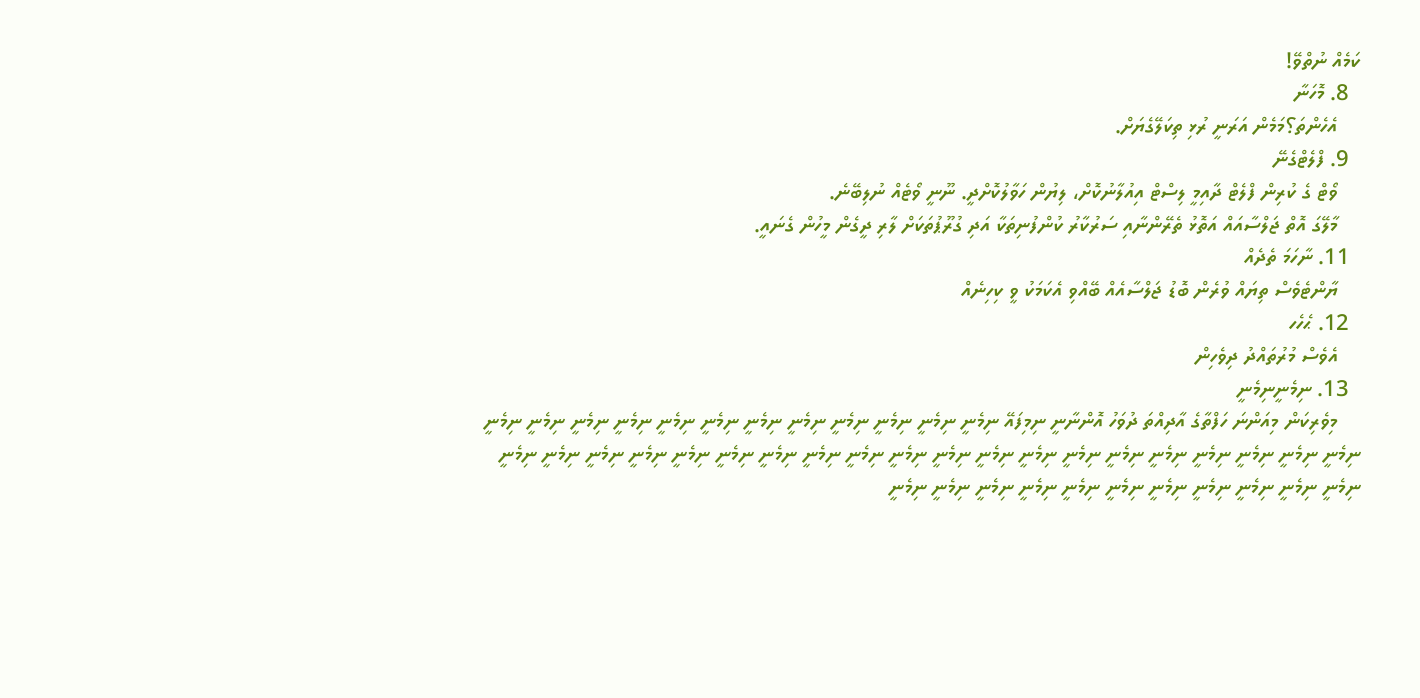ކަމެއް ނުތްވޭ!
  8. މޮހަނާ
    އެހެންތަ؟މަމެން އަރަނީ ރުޅި ތިކަލޭގެޔަށް.
  9. ފްލެޓްގެނޭ
    ވޯޓް ގެ ކުރިން ފްލެޓް ދާއިމީ ލިސްޓް އިއުލާނުކޮށް، ލިޔުން ހަވާލުކޮށްދީ. ނޫނީ ވޯޓެއް ނުލިބޭނެ.
    މާލޭގަ އޮތް ޖަލްސާއައް އަތޮޅު ތެރޭންނާއި ސަރުކާރު ކުންފުނިތަކާ އަދި ގުރޫޕުތަކަށް ލާރި ދީގެން މީހުން ގެނައީ.
  11. ނާހަމަ ތެދެއް
    ޔާންޓެވެސް ތިޔައް ވުރެން ބޮޑު ޖަލްސާއެއް ބޭއްވި އެކަމަކު ވީ ކިހިނެއް
  12. ޙެހެހ
    އެވެސް މުރުތައްދު ދިވެހިން
  13. ނިމެނީނިމެނީ
    މިވެރިކަން މިއަންނަ ހަފްތާގެ އާދިއްތަ ދުވަހު އޮންނާނީ ނިމިފައޭ ނިމެނީ ނިމެނީ ނިމެނީ ނިމެނީ ނިމެނީ ނިމެނީ ނިމެނީ ނިމެނީ ނިމެނީ ނިމެނީ ނިމެނީ ނިމެނީ ނިމެނީ ނިމެނީ ނިމެނީ ނިމެނީ ނިމެނީ ނިމެނީ ނިމެނީ ނިމެނީ ނިމެނީ ނިމެނީ ނިމެނީ ނިމެނީ ނިމެނީ ނިމެނީ ނިމެނީ ނިމެނީ ނިމެނީ ނިމެނީ ނިމެނީ ނިމެނީ ނިމެނީ ނިމެނީ ނިމެނީ ނިމެނީ ނިމެނީ ނިމެނީ ނިމެނީ ނިމެނީ ނިމެނީ ނިމެނީ ނިމެނީ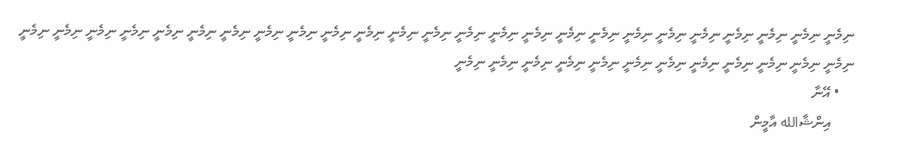ނިމެނީ ނިމެނީ ނިމެނީ ނިމެނީ ނިމެނީ ނިމެނީ ނިމެނީ ނިމެނީ ނިމެނީ ނިމެނީ ނިމެނީ ނިމެނީ ނިމެނީ ނިމެނީ ނިމެނީ ނިމެނީ ނިމެނީ ނިމެނީ ނިމެނީ ނިމެނީ ނިމެނީ ނިމެނީ ނިމެނީ ނިމެނީ ނިމެނީ ނިމެނީ ނިމެނީ ނިމެނީ ނިމެނީ ނިމެނީ ނިމެނީ ނިމެނީ ނިމެނީ ނިމެނީ ނިމެނީ ނިމެނީ ނިމެނީ
    • އޭނާ
      އިންޝާالله އާމީން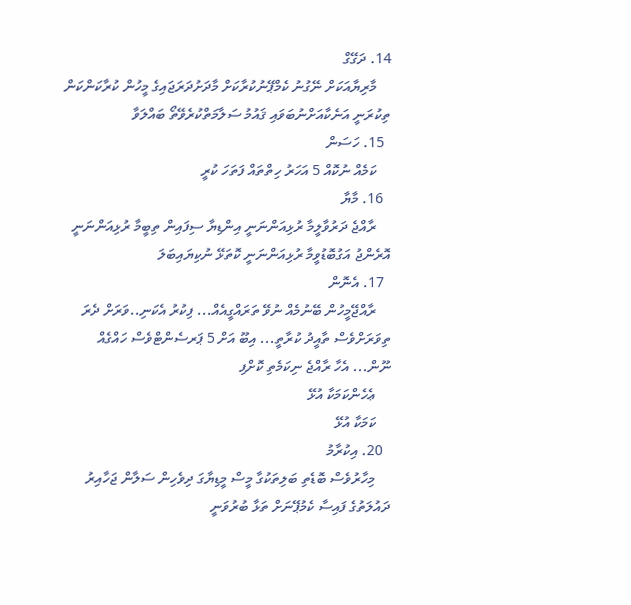14. ދަގޭގް
    މާރިޔާއަކަށް ނޭގުނު ކެމްޕޭނުކުރާކަށް މާދަށުދަރަޖައިގެ މީހުން ކުރާކަންކަން ތިކުރަނީ އަނެކާއަށްނުބަވައި ޤައުމު ސަލާމަތްކުރެވޭތޯ ބައްލަވާ
  15. ހަސަން
    ކަމެއް ނުކޮއް 5 އަހަރު ހިތްތައް ފަތަހަ ކުރީ
  16. މާޔާ
    ރާއްޖެ ދަރުވާލީމާ ރުޅިއަންނަނީ އިންޑިޔާ ސިފައިން ތިބީމާ ރުޅިއަންނަނީ އޮރެންޖު އަގުބޮޑުވީމާ ރުޅިއަންނަނީ ކޮތަޅޭ ނުކިޔައިބަލަ
  17. އެނޮން
    ރާއްޖޭމީހުން ބޭނުމެއް ނުވޭ ތަރައްގީއެއް... ފިކުރު އެކަނި..ވަރަށް ދެރަ ތިވަރަށްވެސް ތާއީދު ކުރާތީ... އިބޫ އަށް 5 ޕަރސެންޓްވެސް ހައްގެއް ނޫން... އެހާ ރާއްޖެ ނިކަމެތި ކޮށްފި
    ޢެހެންކަމަކާ އުޅޭ
    ކަމަކާ އުޅޭ
  20. އިކުރާމު
    މިހާރުވެސް ބޮޑެތި ބަލިތަކުގާ މީސް މީޑިޔާގަ ދިވެހިން ސަލާން ޖަހާއިރު ދައުލަތުގެ ފައިސާ ކެމުޕޭނަށް ތަޅާ ބުރުވަނީ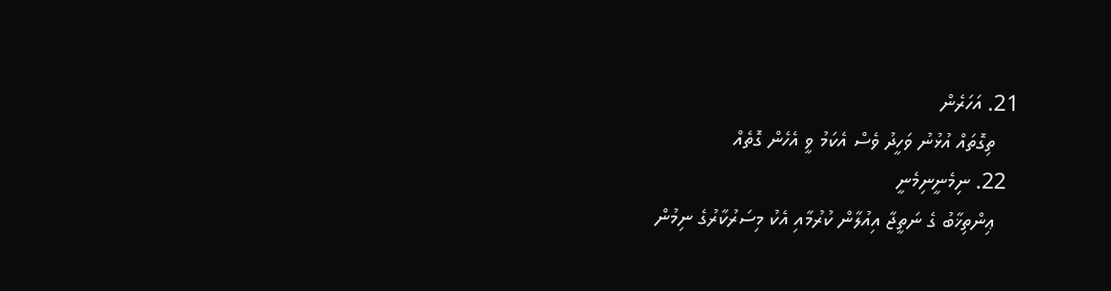21. އަހަރެން
    ތިގޮތައް އުޅުނު ވަހީދު ވެސް އެކަމު ވީ އެހެން ގޮތެއް
  22. ނިމެނީނިމެނީ
    ޢިންތިޚާބު ގެ ނަތީޖާ އިއުލާން ކުރުމާއި އެކު މިސަރުކާރުގެ ނިމުން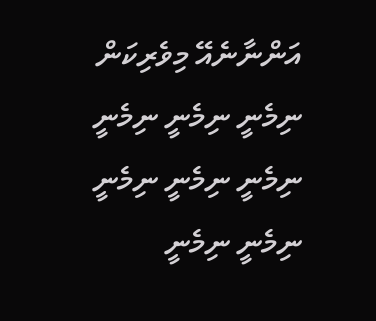އަންނާނެއޭ މިވެރިކަން ނިމެނީ ނިމެނީ ނިމެނީ ނިމެނީ ނިމެނީ ނިމެނީ ނިމެނީ ނިމެނީ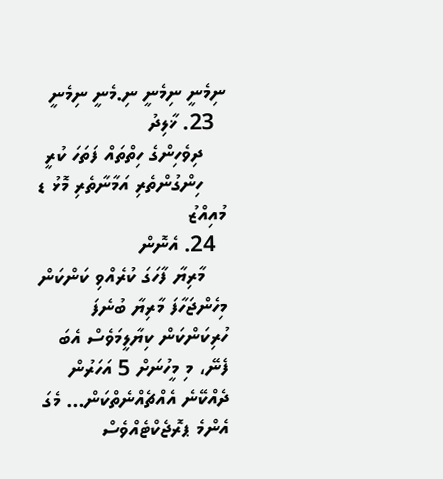ނިމެނީ ނިމެނީ ނި.މެނީ ނިމެނީ
  23. ޚާލިދު
    ދިވެހިންގެ ހިތްތައް ފަތަހަ ކުރީ
    ހިންގުންތެރި އަމާނާތެރި މޮޅު ޑ މުއިއްޒު
  24. އެނޮން
    މާރިޔާ ފާހަގަ ކުރެއްވި ކަންކަން މިހެންޖަހާފަ މާރިޔާ ބުނެފަ ހުރިކަންކަން ކިޔާލީމަވެސް އެބަ ފެނޭ، މި މީހުނަށް 5 އަހަރުން ދެއްކޭނެ އެއްޗެއްނެތްކަން… މެގަ އެންމެ ޕރޮޖެކްޓެއްވެސް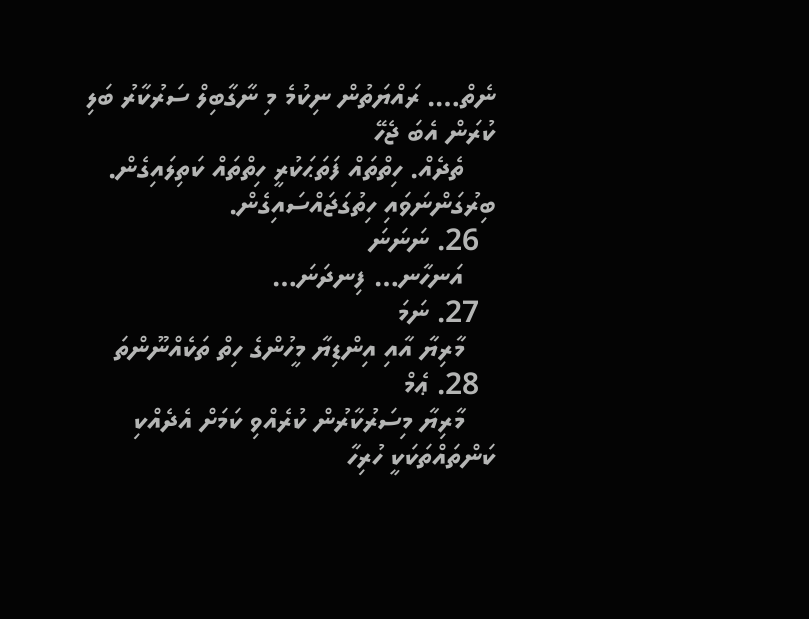ނެތް…. ރައްޔަތުން ނިކުމެ މި ނާގާބިލް ސަރުކާރު ބަލި ކުރަން އެބަ ޖެހޭ
    ތެދެއް. ހިތްތައް ފަތަޙަކުރީ ހިތްތައް ކަތިލައިގެން. ބިރުގަންނަވައި ހިތުގަޖައްސައިގެން.
  26. ނަނަނަ
    އަނހާނ… ފިނދަނަ…
  27. ނަމަ
    މާރިޔާ އާއި އިންޑިޔާ މީހުންގެ ހިތް ތަކެއްނޫންތަ
  28. ޢެމް
    މާރިޔާ މިސަރުކާރުން ކުރެއްވި ކަމަށް އެދެއްކި ކަންތައްތަކަކީ ހުރިހާ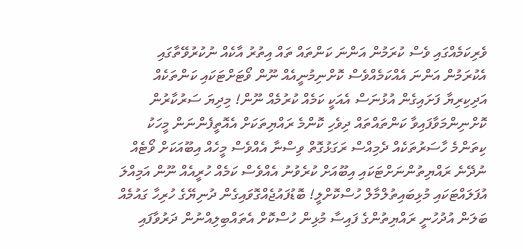ވެރިކަމެއްގައި ވެސް ކުރަމުން އަންނަ ކަންތައް ތައް އިތުރު އާކެއް ނުކުރުވޭތާގައި އެކުރަމުން އަންނަ އެއްކަމެއްވެސް ކޮށްނިމުނީއެއް ނޫން ވޯޓަށްޓަކައި ކަންތަކެއް އަދިކިރިޔާ ފަށައިގެން އުޅުނަސް އެއަކީ ކަމެއް ކުރުމެއް ނޫން! މިދިޔަ ސަރުކާރުން ކޮށްނިންމަވާފައިވާ ކަންތައްތައް ދިވެހި ކޮންމެ ރައްޔިތަކަށް އެއޮތީފެންނަން މީހަކު ކިތަންމެ ހާސަރުތަކެއް ދެމިއްސް ރަގަޅުގޮތް ވިސްނާ އެއްވެސް މީހެއް އިބޫއަކަށް ވޯޓެއް ނުދޭނެ ރައްޔިތުންނަށްޓަކައި އިބޫއަށް ކުރެވުނު އެއްވެސް ކަމެއް ހުރީއެއް ނޫން އަމިއްލަ އުފަލައްޓަކައި މުޅިބައިތުލްމާލް ހުސްކޮށްލީ! ބޮޑުފައުޖެއްގޮވައިގެން ދުނިޔޭގެ ހުރިހާ ގައުމެއް ބަލަން އުދުހުނީ ރައްޔިތުންގެ ފައިސާ މުޅިން ހުސްކޮށް އެތައްބިލިއްނުން ދަރުވާފައި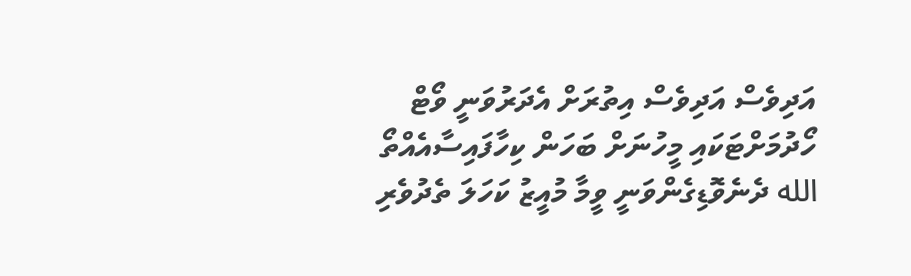އަދިވެސް އަދިވެސް އިތުރަށް އެދަރުވަނީ ވޯޓް ހޯދުމަށްޓަކައި މީހުނަށް ބަހަން ކިހާފައިސާއެއްތޯ الله ދެނެވޮޑިގެންވަނީ ވީމާ މުއީޒު ކަހަލަ ތެދުވެރި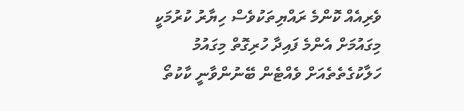ވެރިއެއް ކޮންމެ ރައްޔިތަކުވެސް ހިޔާރު ކުރުމަކީ މިގައުމަށް އެންމެ ފައިދާ ހުރިގޮތް މިގައުމު ހަލާކުގެތެތެއަށް ވެއްޓެން ބޭނުންވާނީ ކާކުތޯ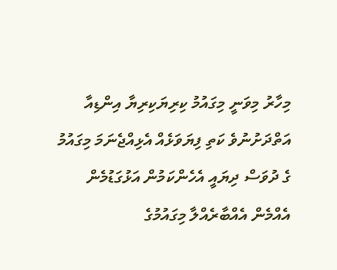މިހާރު މިވަނީ މިގައުމު ކިރިޔަކިރިޔާ އިންޑިއާ އަތްދަށުނުވެ ކަތި ފިޔަވަޅެއް އެޅިއްޖެނަމަ މިގައުމު ގެ ދުވަސް ދިޔައީ އެހެންކަމުން އަޅުގަޑުމެން އެއްމެން އެއްބާރެއްލާ މިގައުމުގެ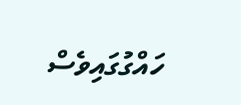ހައްގުގައިވެސް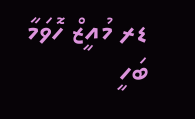ޑރ މުއީޒް ހޮވަމާ ބަހީ